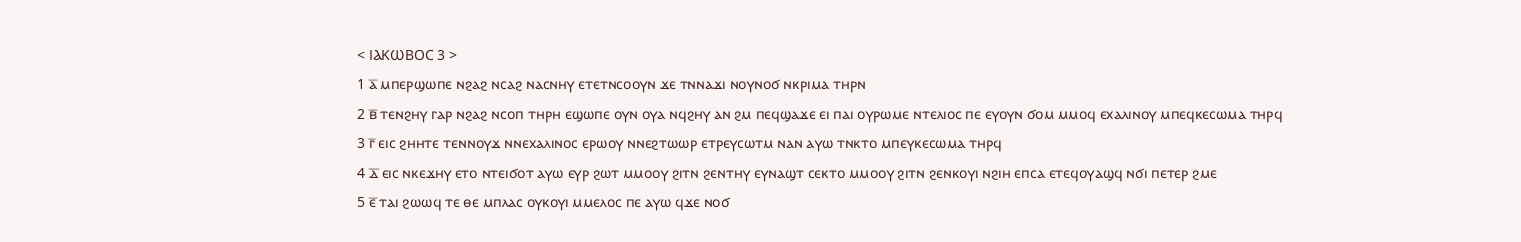< ⲒⲀⲔⲰⲂⲞⲤ 3 >
1 ⲁ̅ ⲙⲡⲉⲣϣⲱⲡⲉ ⲛϩⲁϩ ⲛⲥⲁϩ ⲛⲁⲥⲛⲏⲩ ⲉⲧⲉⲧⲛⲥⲟⲟⲩⲛ ϫⲉ ⲧⲛⲛⲁϫⲓ ⲛⲟⲩⲛⲟϭ ⲛⲕⲣⲓⲙⲁ ⲧⲏⲣⲛ
2 ⲃ̅ ⲧⲉⲛϩⲏⲩ ⲅⲁⲣ ⲛϩⲁϩ ⲛⲥⲟⲡ ⲧⲏⲣⲏ ⲉϣⲱⲡⲉ ⲟⲩⲛ ⲟⲩⲁ ⲛϥϩⲏⲩ ⲁⲛ ϩⲙ ⲡⲉϥϣⲁϫⲉ ⲉⲓ ⲡⲁⲓ ⲟⲩⲣⲱⲙⲉ ⲛⲧⲉⲗⲓⲟⲥ ⲡⲉ ⲉⲩⲟⲩⲛ ϭⲟⲙ ⲙⲙⲟϥ ⲉⲭⲁⲗⲓⲛⲟⲩ ⲙⲡⲉϥⲕⲉⲥⲱⲙⲁ ⲧⲏⲣϥ
3 ⲅ̅ ⲉⲓⲥ ϩⲏⲏⲧⲉ ⲧⲉⲛⲛⲟⲩϫ ⲛⲛⲉⲭⲁⲗⲓⲛⲟⲥ ⲉⲣⲱⲟⲩ ⲛⲛⲉϩⲧⲱⲱⲣ ⲉⲧⲣⲉⲩⲥⲱⲧⲙ ⲛⲁⲛ ⲁⲩⲱ ⲧⲛⲕⲧⲟ ⲙⲡⲉⲩⲕⲉⲥⲱⲙⲁ ⲧⲏⲣϥ
4 ⲇ̅ ⲉⲓⲥ ⲛⲕⲉϫⲏⲩ ⲉⲧⲟ ⲛⲧⲉⲓϭⲟⲧ ⲁⲩⲱ ⲉⲩⲣ ϩⲱⲧ ⲙⲙⲟⲟⲩ ϩⲓⲧⲛ ϩⲉⲛⲧⲏⲩ ⲉⲩⲛⲁϣⲧ ⲥⲉⲕⲧⲟ ⲙⲙⲟⲟⲩ ϩⲓⲧⲛ ϩⲉⲛⲕⲟⲩⲓ ⲛϩⲓⲏ ⲉⲡⲥⲁ ⲉⲧⲉϥⲟⲩⲁϣϥ ⲛϭⲓ ⲡⲉⲧⲉⲣ ϩⲙⲉ
5 ⲉ̅ ⲧⲁⲓ ϩⲱⲱϥ ⲧⲉ ⲑⲉ ⲙⲡⲗⲁⲥ ⲟⲩⲕⲟⲩⲓ ⲙⲙⲉⲗⲟⲥ ⲡⲉ ⲁⲩⲱ ϥϫⲉ ⲛⲟϭ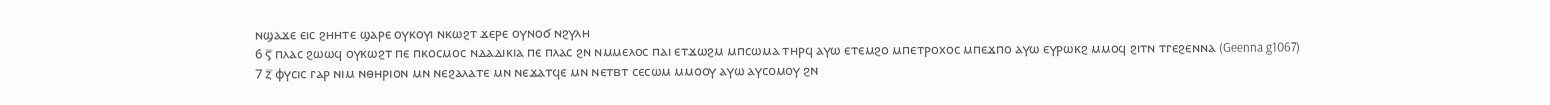ⲛϣⲁϫⲉ ⲉⲓⲥ ϩⲏⲏⲧⲉ ϣⲁⲣⲉ ⲟⲩⲕⲟⲩⲓ ⲛⲕⲱϩⲧ ϫⲉⲣⲉ ⲟⲩⲛⲟϭ ⲛϩⲩⲗⲏ
6 ⲋ̅ ⲡⲗⲁⲥ ϩⲱⲱϥ ⲟⲩⲕⲱϩⲧ ⲡⲉ ⲡⲕⲟⲥⲙⲟⲥ ⲛⲇⲁⲇⲓⲕⲓⲁ ⲡⲉ ⲡⲗⲁⲥ ϩⲛ ⲛⲙⲙⲉⲗⲟⲥ ⲡⲁⲓ ⲉⲧϫⲱϩⲙ ⲙⲡⲥⲱⲙⲁ ⲧⲏⲣϥ ⲁⲩⲱ ⲉⲧⲉⲙϩⲟ ⲙⲡⲉⲧⲣⲟⲭⲟⲥ ⲙⲡⲉϫⲡⲟ ⲁⲩⲱ ⲉⲩⲣⲱⲕϩ ⲙⲙⲟϥ ϩⲓⲧⲛ ⲧⲅⲉϩⲉⲛⲛⲁ (Geenna g1067)
7 ⲍ̅ ⲫⲩⲥⲓⲥ ⲅⲁⲣ ⲛⲓⲙ ⲛⲑⲏⲣⲓⲟⲛ ⲙⲛ ⲛⲉϩⲁⲗⲁⲧⲉ ⲙⲛ ⲛⲉϫⲁⲧϥⲉ ⲙⲛ ⲛⲉⲧⲃⲧ ⲥⲉⲥⲱⲙ ⲙⲙⲟⲟⲩ ⲁⲩⲱ ⲁⲩⲥⲟⲙⲟⲩ ϩⲛ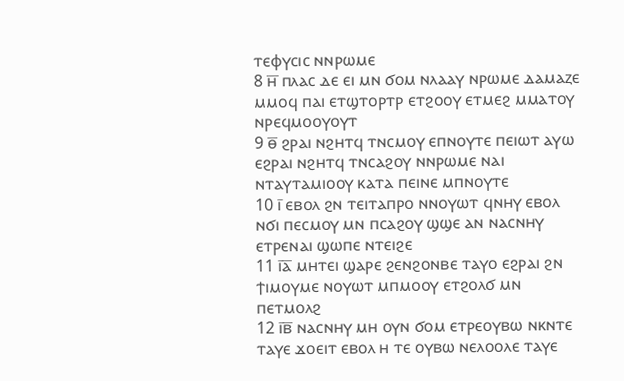ⲧⲉⲫⲩⲥⲓⲥ ⲛⲛⲣⲱⲙⲉ
8 ⲏ̅ ⲡⲗⲁⲥ ⲇⲉ ⲉⲓ ⲙⲛ ϭⲟⲙ ⲛⲗⲁⲁⲩ ⲛⲣⲱⲙⲉ ⲇⲁⲙⲁⲍⲉ ⲙⲙⲟϥ ⲡⲁⲓ ⲉⲧϣⲧⲟⲣⲧⲣ ⲉⲧϩⲟⲟⲩ ⲉⲧⲙⲉϩ ⲙⲙⲁⲧⲟⲩ ⲛⲣⲉϥⲙⲟⲟⲩⲟⲩⲧ
9 ⲑ̅ ϩⲣⲁⲓ ⲛϩⲏⲧϥ ⲧⲛⲥⲙⲟⲩ ⲉⲡⲛⲟⲩⲧⲉ ⲡⲉⲓⲱⲧ ⲁⲩⲱ ⲉϩⲣⲁⲓ ⲛϩⲏⲧϥ ⲧⲛⲥⲁϩⲟⲩ ⲛⲛⲣⲱⲙⲉ ⲛⲁⲓ ⲛⲧⲁⲩⲧⲁⲙⲓⲟⲟⲩ ⲕⲁⲧⲁ ⲡⲉⲓⲛⲉ ⲙⲡⲛⲟⲩⲧⲉ
10 ⲓ̅ ⲉⲃⲟⲗ ϩⲛ ⲧⲉⲓⲧⲁⲡⲣⲟ ⲛⲛⲟⲩⲱⲧ ϥⲛⲏⲩ ⲉⲃⲟⲗ ⲛϭⲓ ⲡⲉⲥⲙⲟⲩ ⲙⲛ ⲡⲥⲁϩⲟⲩ ϣϣⲉ ⲁⲛ ⲛⲁⲥⲛⲏⲩ ⲉⲧⲣⲉⲛⲁⲓ ϣⲱⲡⲉ ⲛⲧⲉⲓϩⲉ
11 ⲓ̅ⲁ̅ ⲙⲏⲧⲉⲓ ϣⲁⲣⲉ ϩⲉⲛϩⲟⲛⲃⲉ ⲧⲁⲩⲟ ⲉϩⲣⲁⲓ ϩⲛ ϯⲓⲙⲟⲩⲙⲉ ⲛⲟⲩⲱⲧ ⲙⲡⲙⲟⲟⲩ ⲉⲧϩⲟⲗϭ ⲙⲛ ⲡⲉⲧⲙⲟⲗϩ
12 ⲓ̅ⲃ̅ ⲛⲁⲥⲛⲏⲩ ⲙⲏ ⲟⲩⲛ ϭⲟⲙ ⲉⲧⲣⲉⲟⲩⲃⲱ ⲛⲕⲛⲧⲉ ⲧⲁⲩⲉ ϫⲟⲉⲓⲧ ⲉⲃⲟⲗ ⲏ ⲧⲉ ⲟⲩⲃⲱ ⲛⲉⲗⲟⲟⲗⲉ ⲧⲁⲩⲉ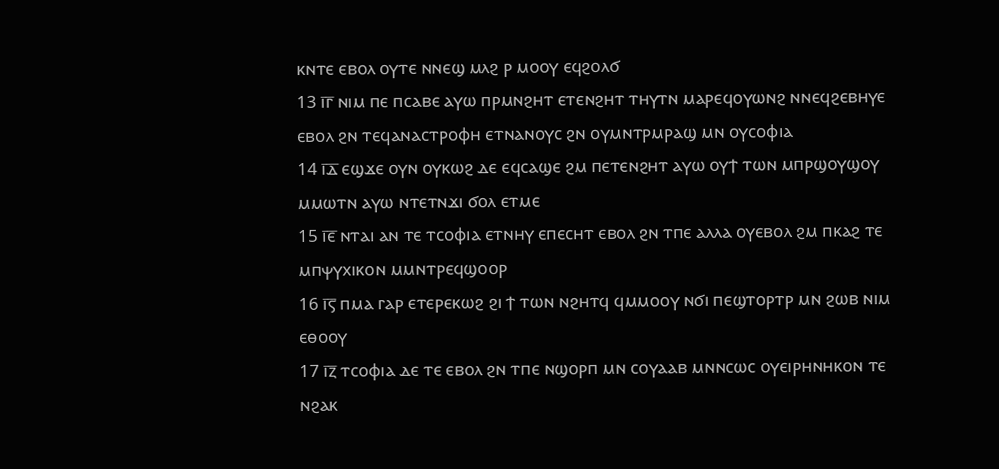ⲕⲛⲧⲉ ⲉⲃⲟⲗ ⲟⲩⲧⲉ ⲛⲛⲉϣ ⲙⲗϩ ⲣ ⲙⲟⲟⲩ ⲉϥϩⲟⲗϭ
13 ⲓ̅ⲅ̅ ⲛⲓⲙ ⲡⲉ ⲡⲥⲁⲃⲉ ⲁⲩⲱ ⲡⲣⲙⲛϩⲏⲧ ⲉⲧⲉⲛϩⲏⲧ ⲧⲏⲩⲧⲛ ⲙⲁⲣⲉϥⲟⲩⲱⲛϩ ⲛⲛⲉϥϩⲉⲃⲏⲩⲉ ⲉⲃⲟⲗ ϩⲛ ⲧⲉϥⲁⲛⲁⲥⲧⲣⲟⲫⲏ ⲉⲧⲛⲁⲛⲟⲩⲥ ϩⲛ ⲟⲩⲙⲛⲧⲣⲙⲣⲁϣ ⲙⲛ ⲟⲩⲥⲟⲫⲓⲁ
14 ⲓ̅ⲇ̅ ⲉϣϫⲉ ⲟⲩⲛ ⲟⲩⲕⲱϩ ⲇⲉ ⲉϥⲥⲁϣⲉ ϩⲙ ⲡⲉⲧⲉⲛϩⲏⲧ ⲁⲩⲱ ⲟⲩϯ ⲧⲱⲛ ⲙⲡⲣϣⲟⲩϣⲟⲩ ⲙⲙⲱⲧⲛ ⲁⲩⲱ ⲛⲧⲉⲧⲛϫⲓ ϭⲟⲗ ⲉⲧⲙⲉ
15 ⲓ̅ⲉ̅ ⲛⲧⲁⲓ ⲁⲛ ⲧⲉ ⲧⲥⲟⲫⲓⲁ ⲉⲧⲛⲏⲩ ⲉⲡⲉⲥⲏⲧ ⲉⲃⲟⲗ ϩⲛ ⲧⲡⲉ ⲁⲗⲗⲁ ⲟⲩⲉⲃⲟⲗ ϩⲙ ⲡⲕⲁϩ ⲧⲉ ⲙⲡⲯⲩⲭⲓⲕⲟⲛ ⲙⲙⲛⲧⲣⲉϥϣⲟⲟⲣ
16 ⲓ̅ⲋ̅ ⲡⲙⲁ ⲅⲁⲣ ⲉⲧⲉⲣⲉⲕⲱϩ ϩⲓ ϯ ⲧⲱⲛ ⲛϩⲏⲧϥ ϥⲙⲙⲟⲟⲩ ⲛϭⲓ ⲡⲉϣⲧⲟⲣⲧⲣ ⲙⲛ ϩⲱⲃ ⲛⲓⲙ ⲉⲑⲟⲟⲩ
17 ⲓ̅ⲍ̅ ⲧⲥⲟⲫⲓⲁ ⲇⲉ ⲧⲉ ⲉⲃⲟⲗ ϩⲛ ⲧⲡⲉ ⲛϣⲟⲣⲡ ⲙⲛ ⲥⲟⲩⲁⲁⲃ ⲙⲛⲛⲥⲱⲥ ⲟⲩⲉⲓⲣⲏⲛⲏⲕⲟⲛ ⲧⲉ ⲛϩⲁⲕ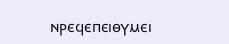ⲛⲣⲉϥⲉⲡⲉⲓⲑⲩⲙⲉⲓ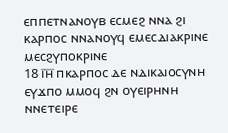ⲉⲡⲡⲉⲧⲛⲁⲛⲟⲩⲃ ⲉⲥⲙⲉϩ ⲛⲛⲁ ϩⲓ ⲕⲁⲣⲡⲟⲥ ⲛⲛⲁⲛⲟⲩϥ ⲉⲙⲉⲥⲇⲓⲁⲕⲣⲓⲛⲉ ⲙⲉⲥϩⲩⲡⲟⲕⲣⲓⲛⲉ
18 ⲓ̅ⲏ̅ ⲡⲕⲁⲣⲡⲟⲥ ⲇⲉ ⲛⲇⲓⲕⲁⲓⲟⲥⲩⲛⲏ ⲉⲩϫⲡⲟ ⲙⲙⲟϥ ϩⲛ ⲟⲩⲉⲓⲣⲏⲛⲏ ⲛⲛⲉⲧⲉⲓⲣⲉ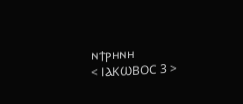ⲛϯⲣⲏⲛⲏ
< ⲒⲀⲔⲰⲂⲞⲤ 3 >